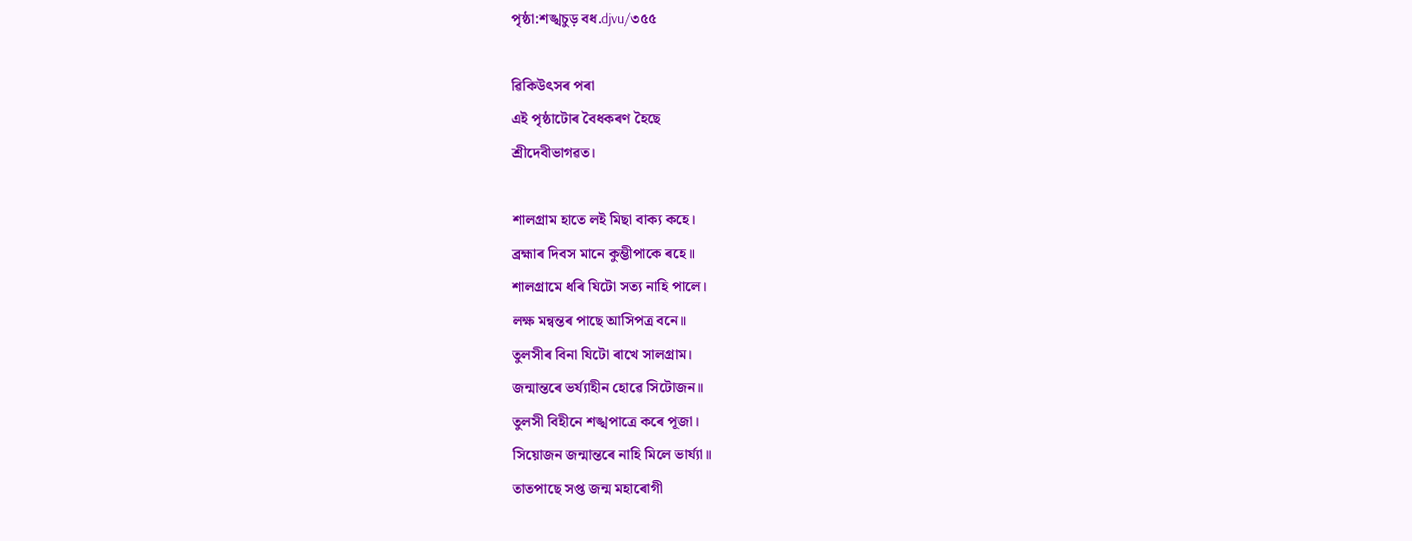পৃষ্ঠা:শঙ্খচুড় বধ.djvu/৩৫৫

ৱিকিউৎসৰ পৰা
এই পৃষ্ঠাটোৰ বৈধকৰণ হৈছে
শ্ৰীদেবীভাগৱত।

শালগ্ৰাম হাতে লই মিছা বাক্য কহে।
ব্ৰহ্মাৰ দিবস মানে কুম্ভীপাকে ৰহে॥
শালগ্ৰামে ধৰি যিটো সত্য নাহি পালে।
লক্ষ মন্বন্তৰ পাছে আসিপত্ৰ বনে॥
তুলসীৰ বিনা যিটো ৰাখে সালগ্ৰাম।
জন্মান্তৰে ভৰ্য্যাহীন হোৱে সিটোজন॥
তুলসী বিহীনে শঙ্খপাত্ৰে কৰে পূজা।
সিয়োজন জন্মান্তৰে নাহি মিলে ভাৰ্য্যা॥
তাতপাছে সপ্ত জন্ম মহাৰোগী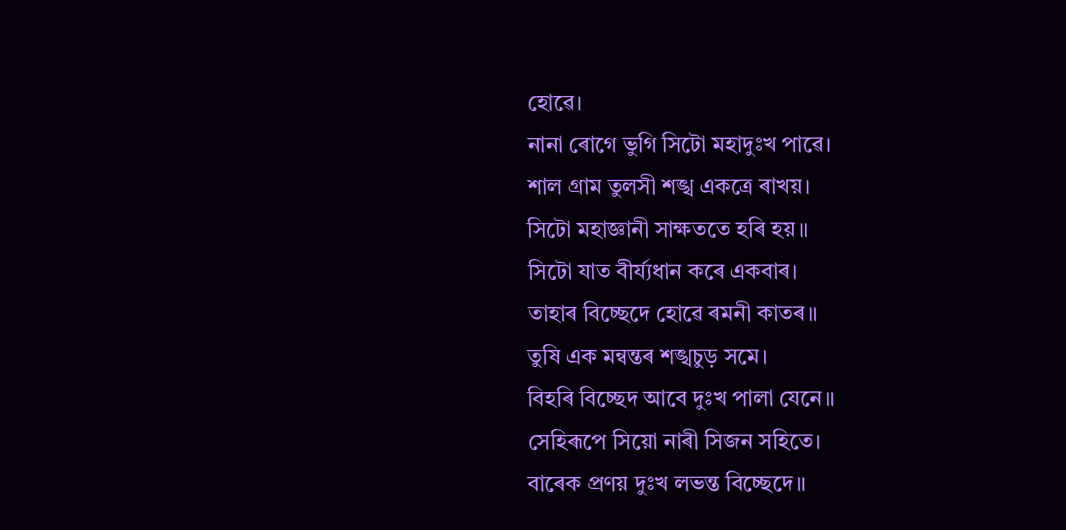হোৱে।
নানা ৰোগে ভুগি সিটো মহাদুঃখ পাৱে।
শাল গ্ৰাম তুলসী শঙ্খ একত্ৰে ৰাখয়।
সিটো মহাজ্ঞানী সাক্ষততে হৰি হয়॥
সিটো যাত বীৰ্য্যধান কৰে একবাৰ।
তাহাৰ বিচ্ছেদে হোৱে ৰমনী কাতৰ॥
তুষি এক মন্বন্তৰ শঙ্খচুড় সমে।
বিহৰি বিচ্ছেদ আবে দুঃখ পালা যেনে॥
সেহিৰূপে সিয়ো নাৰী সিজন সহিতে।
বাৰেক প্ৰণয় দুঃখ লভন্ত বিচ্ছেদে॥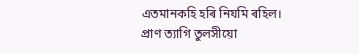এতমানকহি হৰি নিযমি ৰহিল।
প্ৰাণ ত্যাগি তুলসীয়ো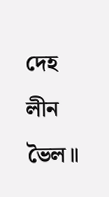দেহ লীন ভৈল॥